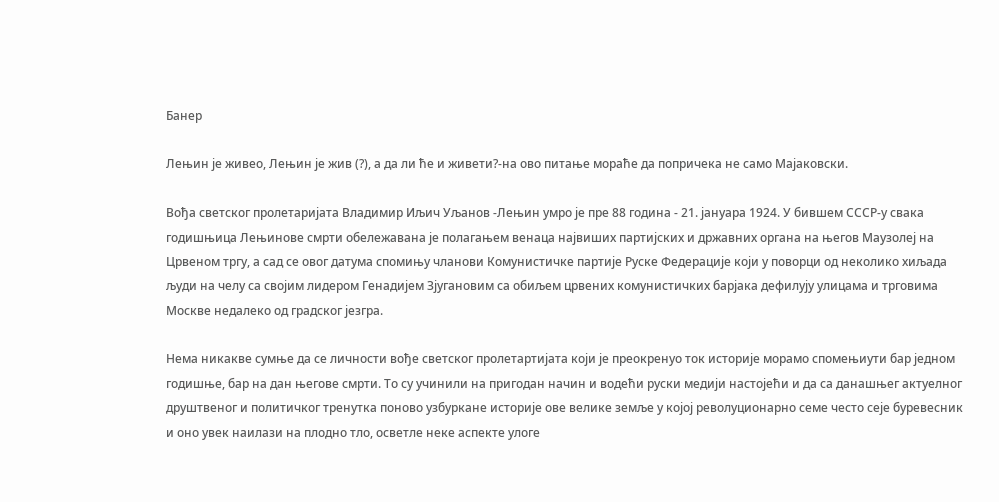Банер

Лењин је живео, Лењин је жив (?), а да ли ће и живети?-на ово питање мораће да попричека не само Мајаковски.

Вођа светског пролетаријата Владимир Иљич Уљанов -Лењин умро је пре 88 година - 21. јануара 1924. У бившем СССР-у свака годишњица Лењинове смрти обележавана је полагањем венаца највиших партијских и државних органа на његов Маузолеј на Црвеном тргу, а сад се овог датума спомињу чланови Комунистичке партије Руске Федерације који у поворци од неколико хиљада људи на челу са својим лидером Генадијем Зјугановим са обиљем црвених комунистичких барјака дефилују улицама и трговима Москве недалеко од градског језгра.

Нема никакве сумње да се личности вође светског пролетартијата који је преокренуо ток историје морамо спомењиути бар једном годишње, бар на дан његове смрти. То су учинили на пригодан начин и водећи руски медији настојећи и да са данашњег актуелног друштвеног и политичког тренутка поново узбуркане историје ове велике земље у којој револуционарно семе често сеје буревесник и оно увек наилази на плодно тло, осветле неке аспекте улоге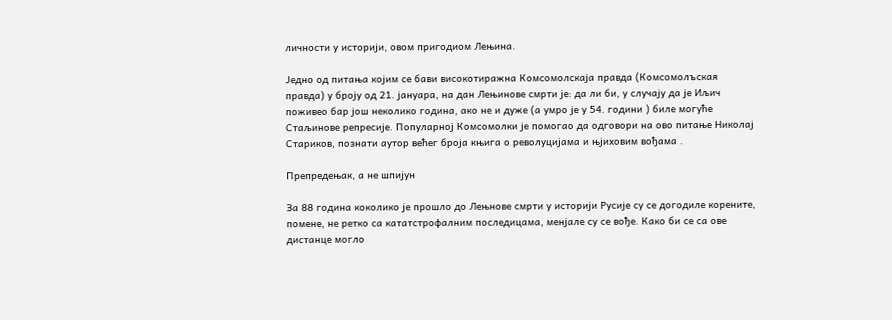личности у историји, овом пригодиом Лењина.

Једно од питања којим се бави високотиражна Комсомолскаја правда (Комсомолъская правда) у броју од 21. јануара, на дан Лењинове смрти је: да ли би, у случају да је Иљич поживео бар још неколико година, ако не и дуже (а умро је у 54. години ) биле могуће Стаљинове репресије. Популарној Комсомолки је помогао да одговори на ово питање Николај Стариков, познати аутор већег броја књига о револуцијама и њјиховим вођама .

Препредењак, а не шпијун

За 88 година коколико је прошло до Лењнове смрти у историји Русије су се догодиле корените, помене, не ретко са кататстрофалним последицама, менјале су се вође. Како би се са ове дистанце могло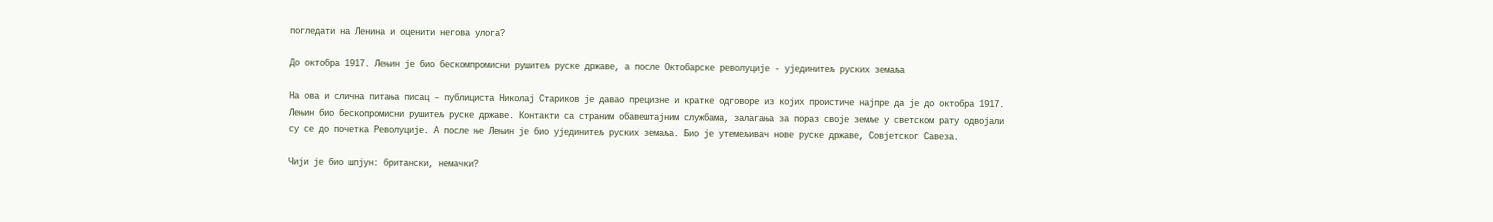погледати на Ленина и оценити негова улога?

До октобра 1917. Лењин је био бескомпромисни рушитељ руске државе, а после Октобарске револуције - ујединитељ руских земаља

На ова и слична питања писац – публициста Николај Стариков је давао прецизне и кратке одговоре из којих проистиче најпре да је до октобра 1917. Лењин био бескопромисни рушитељ руске државе. Контакти са страним обавештајним службама, залагања за пораз своје земље у светском рату одвојали су се до почетка Револуције. А после ње Лењин је био ујединитељ руских земаља. Био је утемељивач нове руске државе, Совјетског Савеза.

Чији је био шпјун: британски, немачки?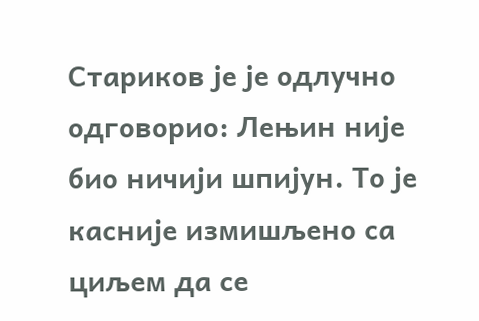Стариков је је одлучно одговорио: Лењин није био ничији шпијун. То је касније измишљено са циљем да се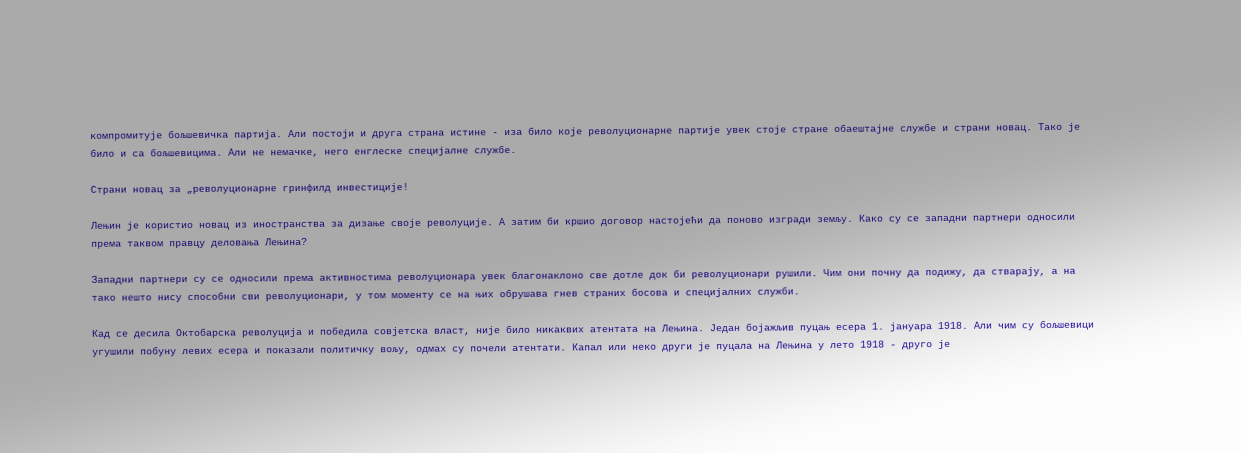компромитује бољшевичка партија. Али постоји и друга страна истине - иза било које револуционарне партије увек стоје стране обаештајне службе и страни новац. Тако је било и са бољшевицима. Али не немачке, него енглеске специјалне службе.

Страни новац за „револуционарне гринфилд инвестиције!

Лењин је користио новац из иностранства за дизање своје револуције. А затим би кршио договор настојећи да поново изгради земљу. Како су се западни партнери односили према таквом правцу деловања Лењина?

Западни партнери су се односили према активностима револуционара увек благонаклоно све дотле док би револуционари рушили. Чим они почну да подижу, да стварају, а на тако нешто нису способни сви револуционари, у том моменту се на њих обрушава гнев страних босова и специјалних служби.

Кад се десила Октобарска револуција и победила совјетска власт, није било никаквих атентата на Лењина. Један бојажљив пуцањ есера 1. јануара 1918. Али чим су бољшевици угушили побуну левих есера и показали политичку вољу, одмах су почели атентати. Капал или неко други је пуцала на Лењина у лето 1918 - друго је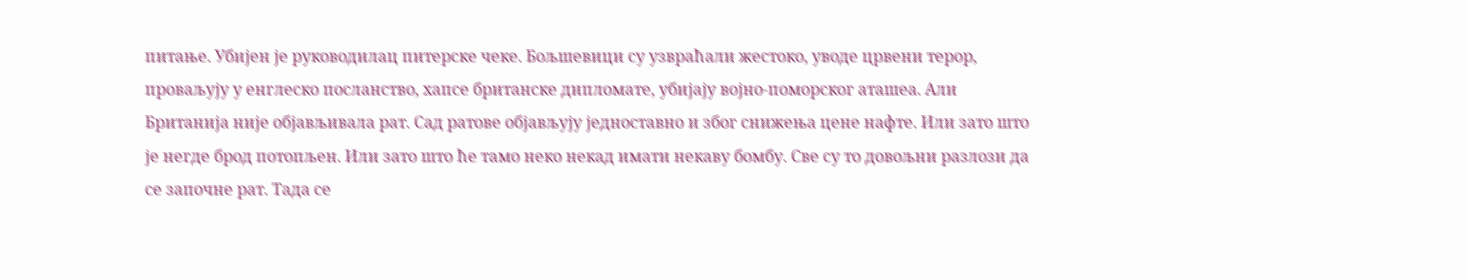питање. Убијен је руководилац питерске чеке. Бољшевици су узвраћали жестоко, уводе црвени терор, проваљују у енглеско посланство, хапсе британске дипломате, убијају војно-поморског аташеа. Али Британија није објављивала рат. Сад ратове објављују једноставно и због снижења цене нафте. Или зато што је негде брод потопљен. Или зато што ће тамо неко некад имати некаву бомбу. Све су то довољни разлози да се започне рат. Тада се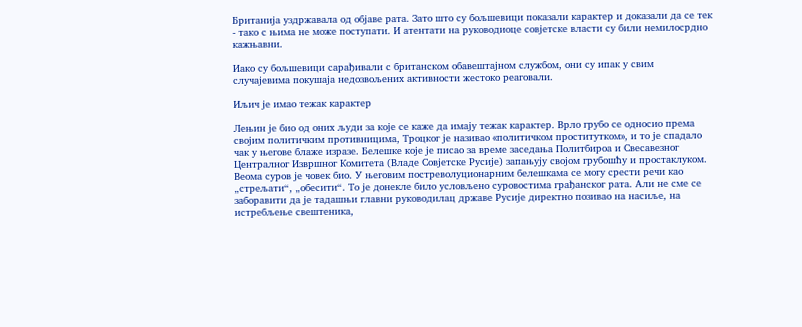Британија уздржавала од објаве рата. Зато што су бољшевици показали карактер и доказали да се тек - тако с њима не може поступати. И атентати на руководиоце совјетске власти су били немилосрдно кажњавни.

Иако су бољшевици сарађивали с британском обавештајном службом, они су ипак у свим случајевима покушаја недозвољених активности жестоко реаговали.

Иљич је имао тежак карактер

Лењин је био од оних људи за које се каже да имају тежак карактер. Врло грубо се односио према својим политичким противницима, Троцког је називао «политичком проститутком», и то је спадало чак у његове блаже изразе. Белешке које је писао за време заседања Политбироа и Свесавезног Централног Извршног Комитета (Владе Совјетске Русије) запањују својом грубошћу и простаклуком. Веома суров је човек био. У његовим постреволуционарним белешкама се могу срести речи као „стрељати“, „обесити“. То је донекле било условљено суровостима грађанског рата. Али не сме се заборавити да је тадашњи главни руководилац државе Русије директно позивао на насиље, на истребљење свештеника,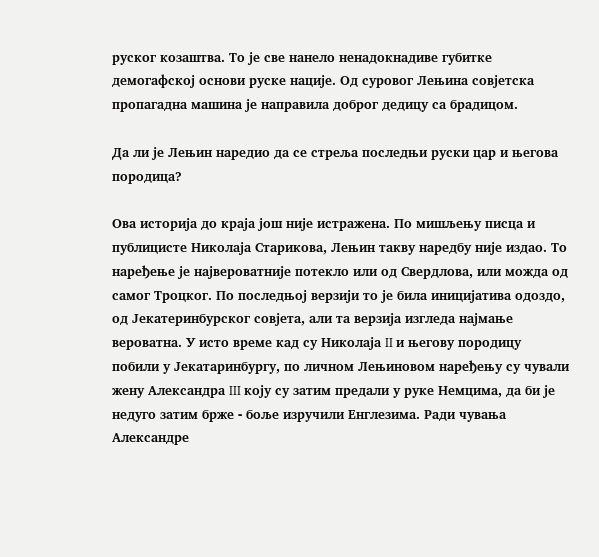руског козаштва. То је све нанело ненадокнадиве губитке демогафској основи руске нације. Од суровог Лењина совјетска пропагадна машина је направила доброг дедицу са брадицом.

Да ли је Лењин наредио да се стреља последњи руски цар и његова породица?

Ова историја до краја још није истражена. По мишљењу писца и публицисте Николаја Старикова, Лењин такву наредбу није издао. То наређење је највероватније потекло или од Свердлова, или можда од самог Троцког. По последњој верзији то је била иницијатива одоздо, од Јекатеринбурског совјета, али та верзија изгледа најмање вероватна. У исто време кад су Николаја II и његову породицу побили у Јекатаринбургу, по личном Лењиновом наређењу су чували жену Александра III коју су затим предали у руке Немцима, да би је недуго затим брже - боље изручили Енглезима. Ради чувања Александре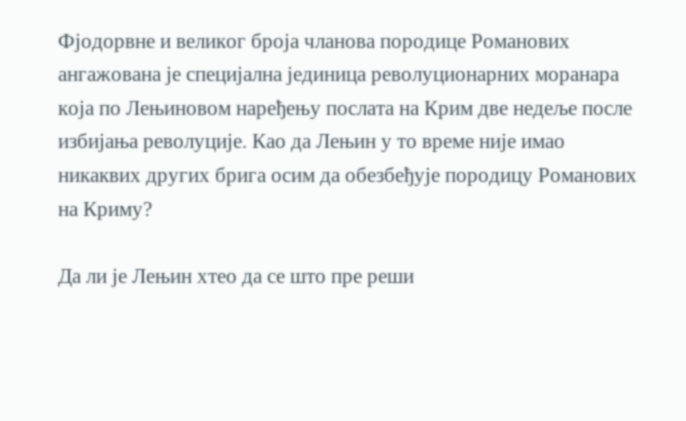Фјодорвне и великог броја чланова породице Романових ангажована је специјална јединица револуционарних моранара која по Лењиновом наређењу послата на Крим две недеље после избијања револуције. Као да Лењин у то време није имао никаквих других брига осим да обезбеђује породицу Романових на Криму?

Да ли је Лењин хтео да се што пре реши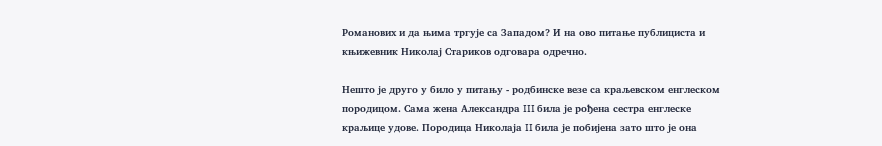Романових и да њима тргује са Западом? И на ово питање публициста и књижевник Николај Стариков одговара одречно.

Нешто је друго у било у питању - родбинске везе са краљевском енглеском породицом. Сама жена Александра III била је рођена сестра енглеске краљице удове. Породица Николаја II била је побијена зато што је она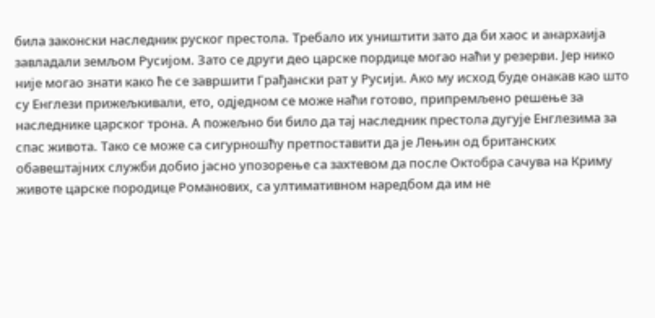била законски наследник руског престола. Требало их уништити зато да би хаос и анархаија завладали земљом Русијом. Зато се други део царске пордице могао наћи у резерви. Јер нико није могао знати како ће се завршити Грађански рат у Русији. Ако му исход буде онакав као што су Енглези прижељкивали, ето, одједном се може наћи готово, припремљено решење за наследнике царског трона. А пожељно би било да тај наследник престола дугује Енглезима за спас живота. Тако се може са сигурношћу претпоставити да је Лењин од британских обавештајних служби добио јасно упозорење са захтевом да после Октобра сачува на Криму животе царске породице Романових, са ултимативном наредбом да им не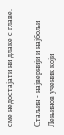сме недостајати ни длаке с главе.

Стаљин - највернији и најбољи Лењинов ученик који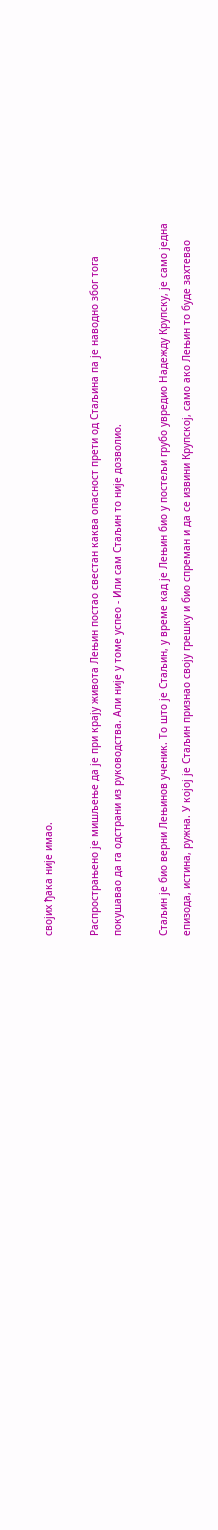својих ђака није имао.

Распрострањено је мишљење да је при крају живота Лењин постао свестан каква опасност прети од Стаљина па је наводно због тога покушавао да га одстрани из руководства. Али није у томе успео - Или сам Стаљин то није дозволио.

Стаљин је био верни Лењинов ученик. То што је Стаљин, у време кад је Лењин био у постељи грубо увредио Надежду Крупску, је само једна епизода, истина, ружна. У којој је Стаљин признао своју грешку и био спреман и да се извини Крупској, само ако Лењин то буде захтевао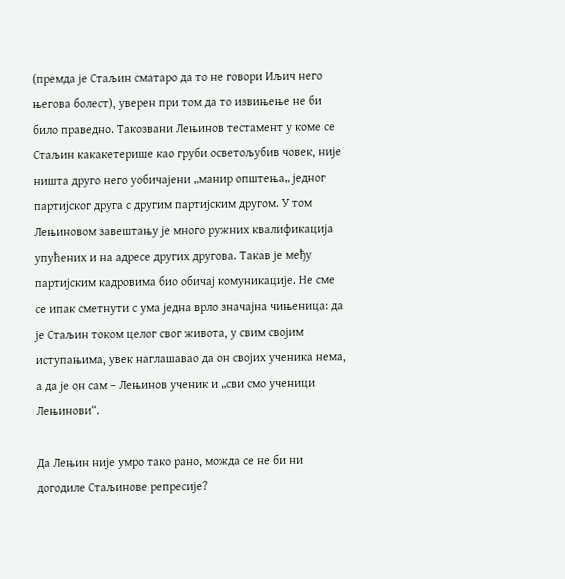(премда је Стаљин сматаро да то не говори Иљич него његова болест), уверен при том да то извињење не би било праведно. Такозвани Лењинов тестамент у коме се Стаљин какакетерише као груби oсветољубив човек, није ништа друго него уобичајени „манир општења„ једног партијског друга с другим партијским другом. У том Лењиновом завештању је много ружних квалификација упућених и на адресе других другова. Такав је међу партијским кадровима био обичај комуникације. Не сме се ипак сметнути с ума једна врло значајна чињеница: да је Стаљин током целог свог живота, у свим својим иступањима, увек наглашавао да он својих ученика нема, а да је он сам – Лењинов ученик и „сви смо ученици Лењинови“.

Да Лењин није умро тако рано, можда се не би ни догодиле Стаљинове репресије?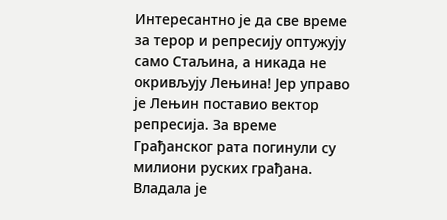Интересантно је да све време за терор и репресију оптужују само Стаљина, а никада не окривљују Лењина! Јер управо је Лењин поставио вектор репресија. За време Грађанског рата погинули су милиони руских грађана. Владала је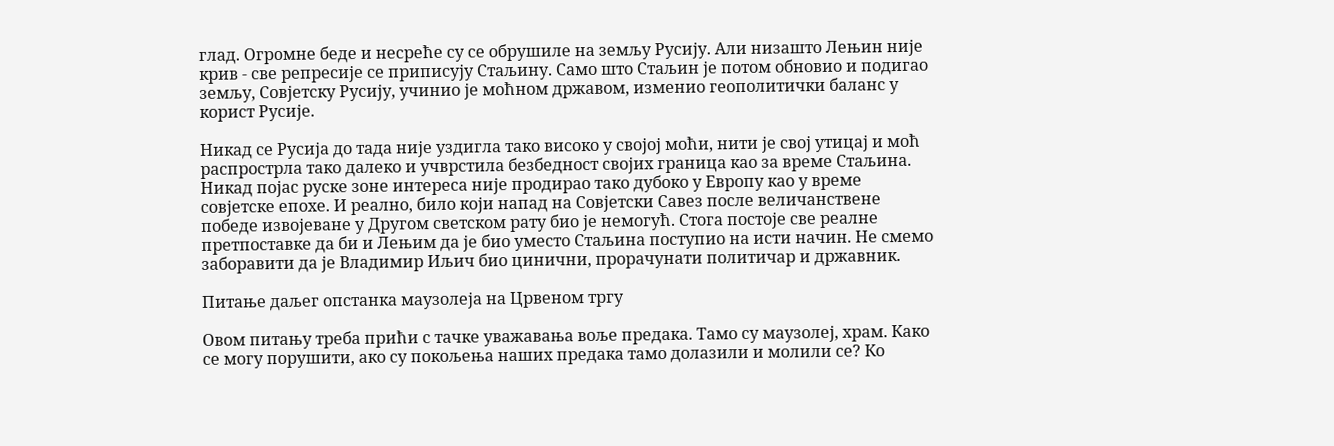глад. Огрoмне беде и несреће су се обрушиле на земљу Русију. Али низашто Лењин није крив - све репресије се приписују Стаљину. Само што Стаљин је потом обновио и подигао земљу, Совјетску Русију, учинио је моћном државом, изменио геополитички баланс у корист Русије.

Никад се Русија до тада није уздигла тако високо у својој моћи, нити је свој утицај и моћ распрострла тако далеко и учврстила безбедност својих граница као за време Стаљина. Никад појас руске зоне интереса није продирао тако дубоко у Европу као у време совјетске епохе. И реално, било који напад на Совјетски Савез после величанствене победе извојеване у Другом светском рату био је немогућ. Стога постоје све реалне претпоставке да би и Лењим да је био уместо Стаљина поступио на исти начин. Не смемо заборавити да је Владимир Иљич био цинични, прорачунати политичар и државник.

Питање даљег опстанка маузолеја на Црвеном тргу

Овом питању треба прићи с тачке уважавања воље предака. Тамо су маузолеј, храм. Како се могу порушити, ако су покољења наших предака тамо долазили и молили се? Ко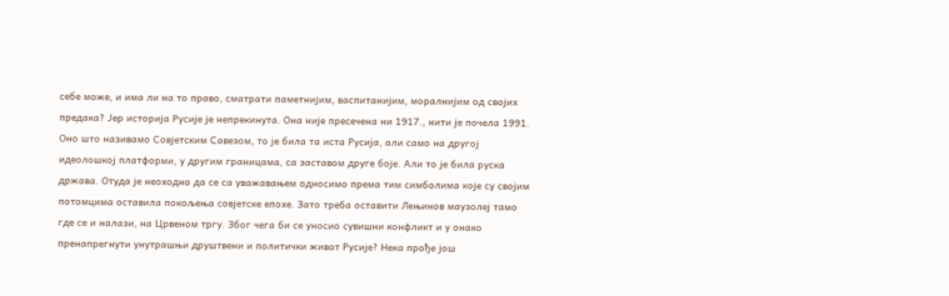себе може, и има ли на то право, сматрати паметнијим, васпитанијим, моралнијим од својих предака? Јер историја Русије је непрекинута. Она није пресечена ни 1917., нити је почела 1991. Оно што називамо Совјетским Савезом, то је била та иста Русија, али само на другој идеолошкој платформи, у другим границама, са заставом друге боје. Али то је била руска држава. Отуда је неоходно да се са уважавањем односимо према тим симболима које су својим потомцима оставила покољења совјетске епохе. Зато треба оставити Лењинов маузолеј тамо где се и налази, на Црвеном тргу. Због чега би се уносио сувишни конфликт и у онако пренапрегнути унутрашњи друштвени и политички живот Русије? Нека прође још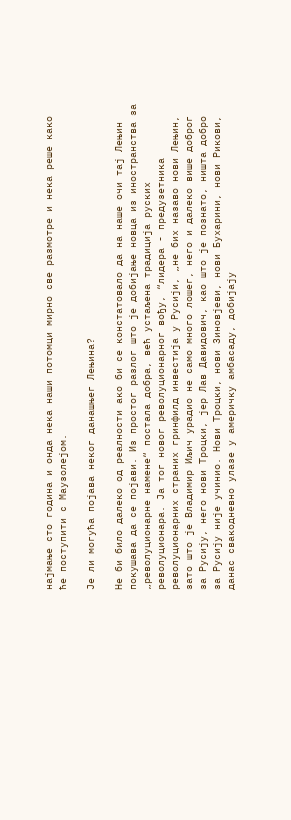најмање сто година и онда нека наши потомци мирно све размотре и нека реше како ће поступити с Маузолејом.

Је ли могућа појава неког данашњег Лењина?

Не би било далеко од реалности ако би се констатовало да на наше очи тај Лењин покушава да се појави. Из простог разлог што је добијање новца из иностранства за „револуционарне намене“ постала добра, већ устаљена традиција руских револуционара. Ја тог новог револуционарног вођу, “лидера - предузетника револуционарних страних гринфилд инвестија у Русији, „не бих назаво нови Лењин, зато што је Владимир Иљич урадио не само много лошег, него и далеко више доброг за Русију, него нови Троцки, јер Лав Давидович, као што је познато, ништа добро за Русију није учинио. Нови Троцки, нови Зиновјеви, нови Бухарини, нови Рикови, данас свакодневно улазе у америчку амбасаду, добијају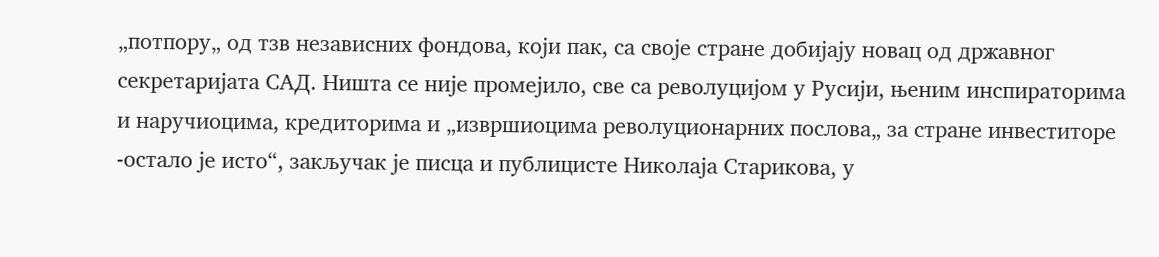„потпору„ од тзв независних фондова, који пак, са своје стране добијају новац од државног секретаријата САД. Ништа се није промејило, све са револуцијом у Русији, њеним инспираторима и наручиоцима, кредиторима и „извршиоцима револуционарних послова„ за стране инвеститоре -остало је исто“, закључак је писца и публицисте Николаја Старикова, у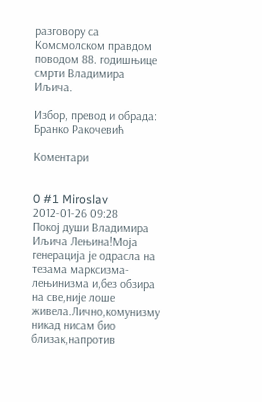разговору са Комсмолском правдом поводом 88. годишњице смрти Владимира Иљича.

Избор, превод и обрада: Бранко Ракочевић

Коментари


0 #1 Miroslav 2012-01-26 09:28
Покој души Владимира Иљича Лењина!Моја генерација је одрасла на тезама марксизма-лењинизма и,без обзира на све,није лоше живела.Лично,комунизму никад нисам био близак,напротив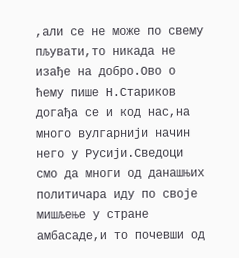,али се не може по свему пљувати,то никада не изађе на добро.Ово о ћему пише Н.Стариков догађа се и код нас,на много вулгарнији начин него у Русији.Сведоци смо да многи од данашњих политичара иду по своје мишљење у стране амбасаде,и то почевши од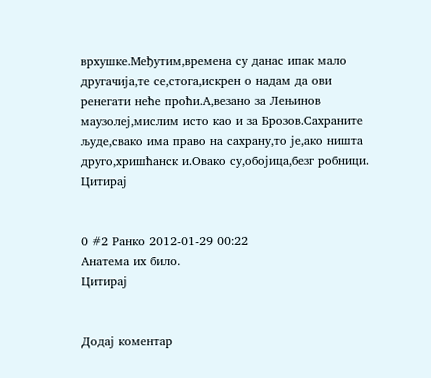врхушке.Међутим,времена су данас ипак мало другачија,те се,стога,искрен о надам да ови ренегати неће проћи.А,везано за Лењинов маузолеј,мислим исто као и за Брозов.Сахраните људе,свако има право на сахрану,то је,ако ништа друго,хришћанск и.Овако су,обојица,безг робници.
Цитирај


0 #2 Ранко 2012-01-29 00:22
Анатема их било.
Цитирај


Додај коментар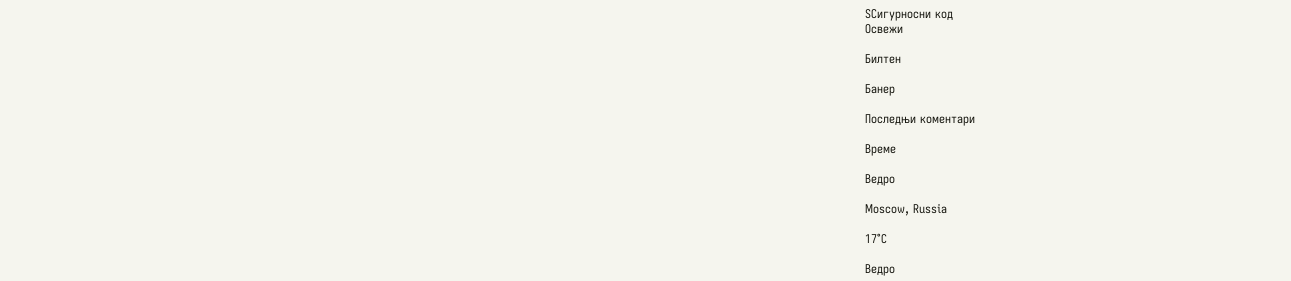SСигурносни код
Освежи

Билтен

Банер

Последњи коментари

Време

Ведро

Moscow, Russia

17°C

Ведро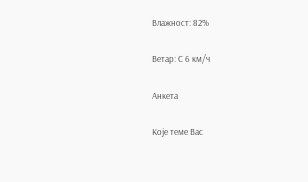Влажност: 82%

Ветар: С 6 км/ч

Анкета

Које теме Вас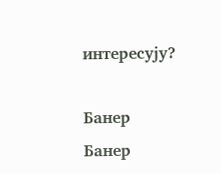интересују?

Банер
Банер